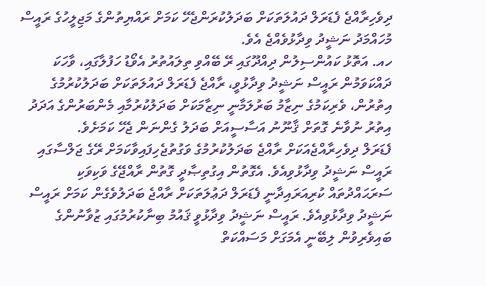ދިވެހިރާއްޖެ ފެޑަރަލް ދައުލަތަކަށް ބަދަލުކުރަންޖެހޭ ކަމަށް ރައްޔިތުންގެ މަޖިލީހުގެ ރައީސް މުހައްމަދު ނަޝީދު ވިދާޅުވެއްޖެ އެވެ.
ހއ. އަތޮޅު ކައުންސިލުން ދިއްދޫގައި ރޭ ބޭއްވި ތިލައުތުރު އެވޯޑު ހަފުލާގައި، ވާހަކަ ދައްކަވަމުން ރައީސް ނަޝީދު ވިދާޅުވީ، ރާއްޖެ ފެޑަރަލް ދައުލަތަކަށް ބަދަލުކުރުމުގެ އިތުރުން، ވެރިކަމުގެ ނިޒާމު ބަރުލަމާނީ ނިޒާމަކަށް ބަދަލުކުރުމާއި މެންބަރުންގެ އަދަދު އިތުރު ނުވާނެ ގޮތަށް ޤާނޫނު އަސާސީއަށް ބަދަލު ގެންނަން ޖެހޭ ކަމަށެވެ.
ފެޑަރަލް ދިވެހިރާއްޖެއަކަށް ރާއްޖެ ބަދަލުކުރުމުގެ ވަގުތުޖެހިފައިވާކަމަށް ރޭގެ ޖަލްސާގައި ރައީސް ނަޝީދު ވިދާޅުވިއެވެ. އެގޮތުން އިގުތިޞާދީ ގޮތުން ރާއްޖޭގެ ވަކިވަކި ސަރަޙައްދުތައް ކުރިއަރައިދާނީ ފެޑަރަލް ދަޢުލަތަކަށް ރާއްޖެ ބަދަލުވެގެން ކަމަށް ރައީސް ނަޝީދު ވިދާޅުވިއެވެ. ރައީސް ނަޝީދު ވިދާޅުވީ ޤައުމު ބިނާކުރުމުގައި ޒުވާނުންގެ ބައިވެރިވުން ލިބޭނީ އެމަގަށް މަސައްކަތް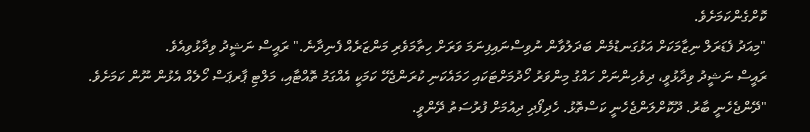ކޮށްގެންކަމަށެވެ.
"މިއަދު ފެޑަރަލް ނިޒާމަކަށް އަޅުގަނޑުމެން ބަދަލުވާން ނުވިސްނައިފިނަމަ ވަރަށް ހިތާމަވެރި މަންޒަރެއް ފެނިދާނެ." ރައީސް ނަޝީދު ވިދާޅުވިއެވެ.
ރައީސް ނަޝީދު ވިދާޅުވީ، ދިވެހިންނަށް ހައްގު މިންވަރު ހޯދުމަށްޓަކައި ހަމައެކަނި ކުރަންޖެހޭ ކަމަކީ އެއްގަމު ތޮއްޓާއި، މަލްޓި ޕާރޕަސް ހޯލެއް އެޅުން ނޫން ކަމަށެވެ.
"ދޭންޖެހެނީ ބާރު. ދޫކޮށްލަންޖެހެނީ ކަސްތޮޅު. ހެދިފޯދި ދިއުމަށް ފުރުސަތު ދޭންވީ.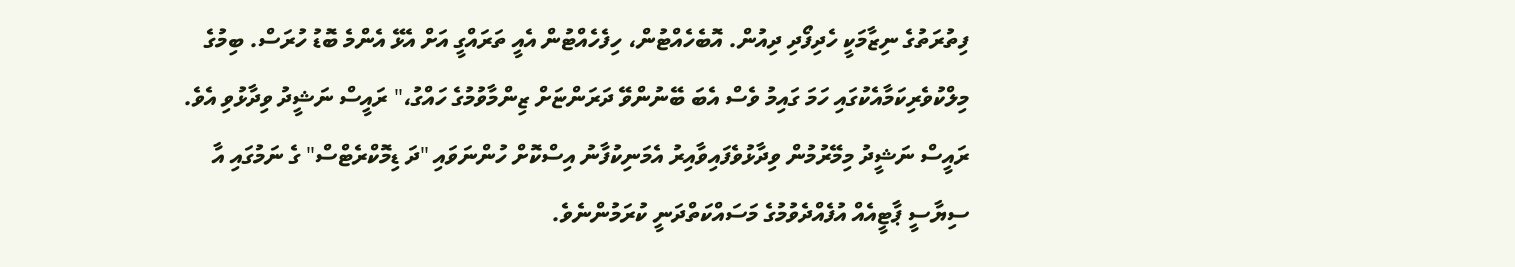ފިތުރަތުގެ ނިޒާމަކީ ހެދިފޯދި ދިއުން. އޮބެހެއްޓުން، ހިފެހެއްޓުން އެއީ ތަރައްގީ އަށް އެޅޭ އެންމެ ބޮޑު ހުރަސް. ބިމުގެ މިލްކުވެރިކަމާއެކުގައި ހަމަ ގައިމު ވެސް އެބަ ބޭނުންވޭ ދަރަންޏަށް ޒިންމާވުމުގެ ހައްގު،" ރައީސް ނަޝީދު ވިދާޅުވި އެވެ.
ރައީސް ނަޝީދު މިމޭރުމުން ވިދާޅުވެފައިވާއިރު އެމަނިކުފާނު އިސްކޮށް ހުންނަވައި "ދަ ޑިމޮކްރެޓްސް" ގެ ނަމުގައި އާ ސިޔާސީ ޕާޓީއެއް އުފެއްދެވުމުގެ މަސައްކަތްދަނީ ކުރަމުންނެވެ.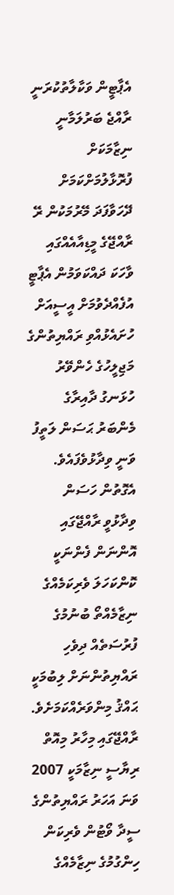އެޕާޓީން ވަކާލާތުކުރަނީ ރާއްޖެ ބަރުލަމާނީ ނިޒާމަކަށް ފުރޮޅާލުމަށްކަމަށް ދޭހަވާފަދަ މޭރުމަކުން ރޭ ރާއްޖޭގެ މީޑިއާއެއްގައި ވާހަކަ ދައްކަވަމުން އެޕާޓީ އުފެއްދެވުމަށް އީސީއަށް ހުށައެޅުއްވި ރައްޔިތުންގެ މަޖިލީހުގެ ހެންވޭރު ހުޅަނގު ދާއިރާގެ މެންބަރު ޙަސަން ލަތީފު ވަނީ ވިދާޅުވެފައެވެ.
އެގޮތުން ހަސަން ވިދާޅުވީ ރާއްޖޭގައި އޮންނަން ފެންނަކީ ކޮންކަހަލަ ވެރިކަމެއްގެ ނިޒާމެއްތޯ ބުނުމުގެ ފުރުސަތެއް ދިވެހި ރައްޔިތުންނަށް ލިބުމަކީ ޙައްޤު މިންވަރެއްކަމަށެވެ.
ރާއްޖޭގައި މިހާރު މިއޮތް ރިޔާސީ ނިޒާމަކީ 2007 ވަނަ އަހަރު ރައްޔިތުންގެ ސީދާ ވޯޓުން ވެރިކަން ހިންގުމުގެ ނިޒާމެއްގެ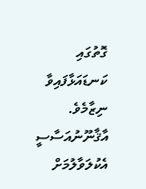ގޮތުގައި ކަނޑައަޅާފައިވާ ނިޒާމެވެ. އާޤާނޫނުއަސާސީ އެކުލަވާލުމަށް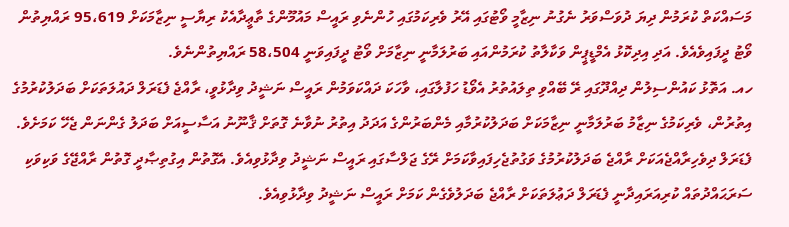މަސައްކަތް ކުރަމުން ދިޔަ ދުވަސްވަރު ނެގުނު ނިޒާމީ ވޯޓުގައި އޭރު ވެރިކަމުގައި ހުންނެވި ރައީސް މައުމޫންގެ ތާޢީދާއެކު ރިޔާސީ ނިޒާމަކަށް 95،619 ރައްޔިތުން ވޯޓު ދީފައިވެއެވެ. އަދި އިދިކޮޅު އެމްޑީޕީން ވަކާލާތު ކުރަމުންއައި ބަރުލަމާނީ ނިޒާމަށް ވޯޓު ދީފައިވަނީ 58،504 ރައްޔިތުންނެވެ.
ހއ. އަތޮޅު ކައުންސިލުން ދިއްދޫގައި ރޭ ބޭއްވި ތިލައުތުރު އެވޯޑު ހަފުލާގައި، ވާހަކަ ދައްކަވަމުން ރައީސް ނަޝީދު ވިދާޅުވީ، ރާއްޖެ ފެޑަރަލް ދައުލަތަކަށް ބަދަލުކުރުމުގެ އިތުރުން، ވެރިކަމުގެ ނިޒާމު ބަރުލަމާނީ ނިޒާމަކަށް ބަދަލުކުރުމާއި މެންބަރުންގެ އަދަދު އިތުރު ނުވާނެ ގޮތަށް ޤާނޫނު އަސާސީއަށް ބަދަލު ގެންނަން ޖެހޭ ކަމަށެވެ.
ފެޑަރަލް ދިވެހިރާއްޖެއަކަށް ރާއްޖެ ބަދަލުކުރުމުގެ ވަގުތުޖެހިފައިވާކަމަށް ރޭގެ ޖަލްސާގައި ރައީސް ނަޝީދު ވިދާޅުވިއެވެ. އެގޮތުން އިގުތިޞާދީ ގޮތުން ރާއްޖޭގެ ވަކިވަކި ސަރަޙައްދުތައް ކުރިއަރައިދާނީ ފެޑަރަލް ދަޢުލަތަކަށް ރާއްޖެ ބަދަލުވެގެން ކަމަށް ރައީސް ނަޝީދު ވިދާޅުވިއެވެ.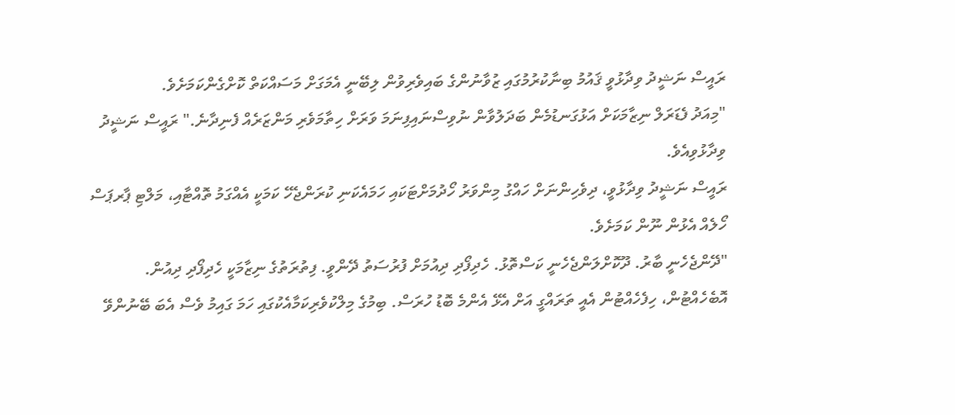ރައީސް ނަޝީދު ވިދާޅުވީ ޤައުމު ބިނާކުރުމުގައި ޒުވާނުންގެ ބައިވެރިވުން ލިބޭނީ އެމަގަށް މަސައްކަތް ކޮށްގެންކަމަށެވެ.
"މިއަދު ފެޑަރަލް ނިޒާމަކަށް އަޅުގަނޑުމެން ބަދަލުވާން ނުވިސްނައިފިނަމަ ވަރަށް ހިތާމަވެރި މަންޒަރެއް ފެނިދާނެ." ރައީސް ނަޝީދު ވިދާޅުވިއެވެ.
ރައީސް ނަޝީދު ވިދާޅުވީ، ދިވެހިންނަށް ހައްގު މިންވަރު ހޯދުމަށްޓަކައި ހަމައެކަނި ކުރަންޖެހޭ ކަމަކީ އެއްގަމު ތޮއްޓާއި، މަލްޓި ޕާރޕަސް ހޯލެއް އެޅުން ނޫން ކަމަށެވެ.
"ދޭންޖެހެނީ ބާރު. ދޫކޮށްލަންޖެހެނީ ކަސްތޮޅު. ހެދިފޯދި ދިއުމަށް ފުރުސަތު ދޭންވީ. ފިތުރަތުގެ ނިޒާމަކީ ހެދިފޯދި ދިއުން. އޮބެހެއްޓުން، ހިފެހެއްޓުން އެއީ ތަރައްގީ އަށް އެޅޭ އެންމެ ބޮޑު ހުރަސް. ބިމުގެ މިލްކުވެރިކަމާއެކުގައި ހަމަ ގައިމު ވެސް އެބަ ބޭނުންވޭ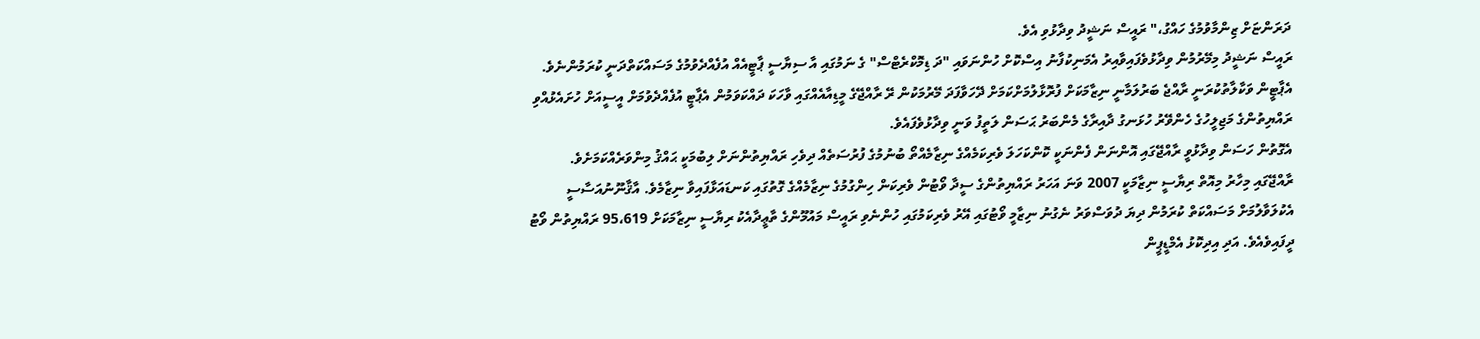ދަރަންޏަށް ޒިންމާވުމުގެ ހައްގު،" ރައީސް ނަޝީދު ވިދާޅުވި އެވެ.
ރައީސް ނަޝީދު މިމޭރުމުން ވިދާޅުވެފައިވާއިރު އެމަނިކުފާނު އިސްކޮށް ހުންނަވައި "ދަ ޑިމޮކްރެޓްސް" ގެ ނަމުގައި އާ ސިޔާސީ ޕާޓީއެއް އުފެއްދެވުމުގެ މަސައްކަތްދަނީ ކުރަމުންނެވެ.
އެޕާޓީން ވަކާލާތުކުރަނީ ރާއްޖެ ބަރުލަމާނީ ނިޒާމަކަށް ފުރޮޅާލުމަށްކަމަށް ދޭހަވާފަދަ މޭރުމަކުން ރޭ ރާއްޖޭގެ މީޑިއާއެއްގައި ވާހަކަ ދައްކަވަމުން އެޕާޓީ އުފެއްދެވުމަށް އީސީއަށް ހުށައެޅުއްވި ރައްޔިތުންގެ މަޖިލީހުގެ ހެންވޭރު ހުޅަނގު ދާއިރާގެ މެންބަރު ޙަސަން ލަތީފު ވަނީ ވިދާޅުވެފައެވެ.
އެގޮތުން ހަސަން ވިދާޅުވީ ރާއްޖޭގައި އޮންނަން ފެންނަކީ ކޮންކަހަލަ ވެރިކަމެއްގެ ނިޒާމެއްތޯ ބުނުމުގެ ފުރުސަތެއް ދިވެހި ރައްޔިތުންނަށް ލިބުމަކީ ޙައްޤު މިންވަރެއްކަމަށެވެ.
ރާއްޖޭގައި މިހާރު މިއޮތް ރިޔާސީ ނިޒާމަކީ 2007 ވަނަ އަހަރު ރައްޔިތުންގެ ސީދާ ވޯޓުން ވެރިކަން ހިންގުމުގެ ނިޒާމެއްގެ ގޮތުގައި ކަނޑައަޅާފައިވާ ނިޒާމެވެ. އާޤާނޫނުއަސާސީ އެކުލަވާލުމަށް މަސައްކަތް ކުރަމުން ދިޔަ ދުވަސްވަރު ނެގުނު ނިޒާމީ ވޯޓުގައި އޭރު ވެރިކަމުގައި ހުންނެވި ރައީސް މައުމޫންގެ ތާޢީދާއެކު ރިޔާސީ ނިޒާމަކަށް 95،619 ރައްޔިތުން ވޯޓު ދީފައިވެއެވެ. އަދި އިދިކޮޅު އެމްޑީޕީން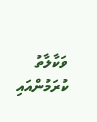ވަކާލާތު ކުރަމުންއައި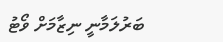ބަރުލަމާނީ ނިޒާމަށް ވޯޓު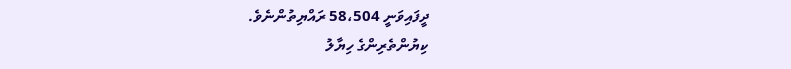ދީފައިވަނީ 58،504 ރައްޔިތުންނެވެ.
ކިޔުންތެރިންގެ ހިޔާލު